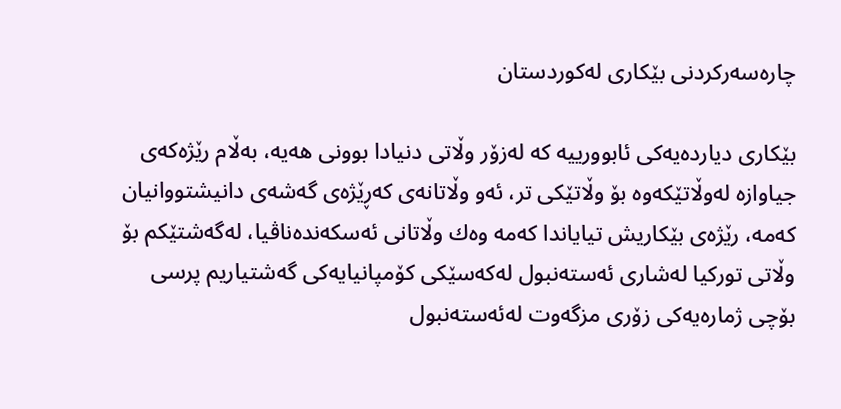چاره‌سه‌ركردنی‌ بێكاری‌ له‌كوردستان ‌

بێكاری‌ دیارده‌یه‌كی‌ ئابوورییه‌ كه‌ له‌زۆر وڵاتی‌ دنیادا بوونی‌ هه‌یه‌، به‌ڵام رێژه‌كه‌ی‌ جیاوازه‌ له‌وڵاتێكه‌وه‌ بۆ وڵاتێكی‌ تر، ئه‌و وڵاتانه‌ی‌ كه‌ڕێژه‌ی‌ گه‌شه‌ی‌ دانیشتووانیان كه‌مه‌، رێژه‌ی‌ بێكاریش تیایاندا كه‌مه‌ وه‌ك وڵاتانی‌ ئه‌سكه‌نده‌ناڤیا، له‌گه‌شتێكم بۆ وڵاتی‌ توركیا له‌شاری‌ ئه‌سته‌نبول له‌كه‌سێكی‌ كۆمپانیایه‌كی‌ گه‌شتیاریم پرسی‌ بۆچی‌ ژماره‌یه‌كی‌ زۆری‌ مزگه‌وت له‌ئه‌سته‌نبول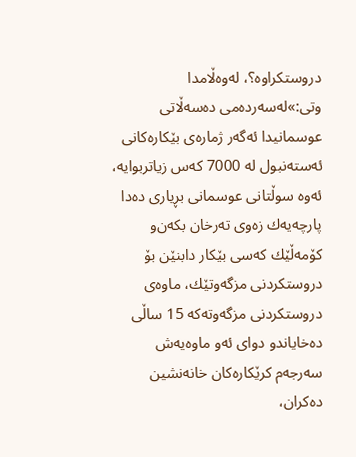دروستكراوه‌؟، له‌وه‌ڵامدا وتی‌:»له‌سه‌رده‌می‌ ده‌سه‌ڵاتی‌ عوسمانیدا ئه‌گه‌ر ژماره‌ی‌ بێكاره‌كانی‌ ئه‌سته‌نبول له‌ 7000 كه‌س زیاتربوایه‌، ئه‌وه‌ سوڵتانی‌ عوسمانی‌ بڕیاری‌ ده‌دا پارچه‌یه‌ك زه‌وی‌ ته‌رخان بكه‌ن‌و كۆمه‌ڵێك كه‌سی‌ بێكار دابنێن بۆ دروستكردنی‌ مزگه‌وتێك، ماوه‌ی‌ دروستكردنی‌ مزگه‌وته‌كه‌ 15 ساڵی‌ ده‌خایاندو دوای‌ ئه‌و ماوه‌یه‌ش سه‌رجه‌م كرێكاره‌كان خانه‌نشین ده‌كران،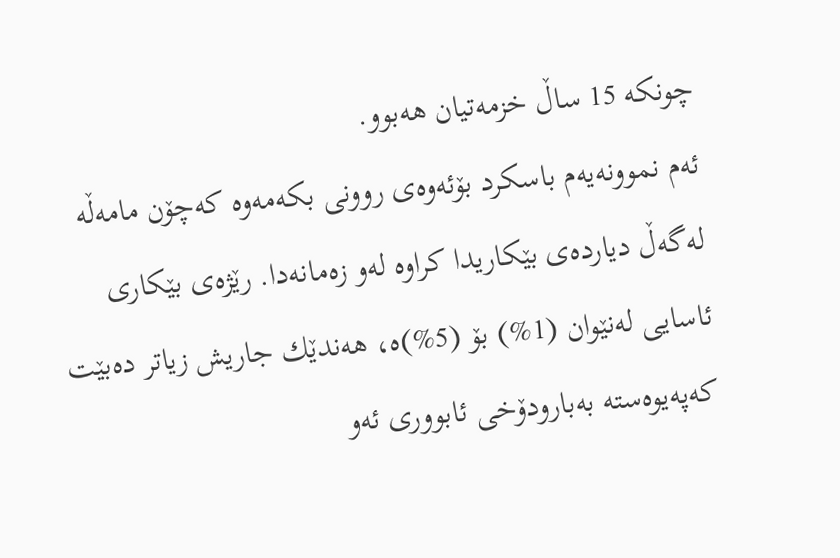چونكه‌ 15 ساڵ خزمه‌تیان هه‌بوو.
ئه‌م نموونه‌یه‌م باسكرد بۆئه‌وه‌ی‌ روونی‌ بكه‌مه‌وه‌ كه‌چۆن مامه‌ڵه‌ له‌گه‌ڵ دیارده‌ی‌ بێكاریدا كراوه‌ له‌و زه‌مانه‌دا. رێژه‌ی‌ بێكاری‌ ئاسایی‌ له‌نێوان (1%) بۆ (5%)ه‌، هه‌ندێك جاریش زیاتر ده‌بێت كه‌په‌یوه‌سته‌ به‌بارودۆخی‌ ئابووری‌ ئه‌و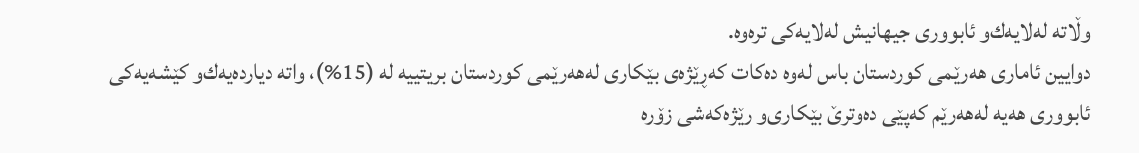وڵاته‌ له‌لایه‌ك‌و ئابووری‌ جیهانیش له‌لایه‌كی‌ تره‌وه‌.
دوایین ئاماری‌ هه‌رێمی‌ كوردستان باس له‌وه‌ ده‌كات كه‌ڕێژه‌ی‌ بێكاری‌ له‌هه‌رێمی‌ كوردستان بریتییه‌ له‌ (15%)، واته‌ دیارده‌یه‌ك‌و كێشه‌یه‌كی‌ ئابووری‌ هه‌یه‌ له‌هه‌رێم كه‌پێی ده‌وترێ‌ بێكاری‌‌و رێژه‌كه‌شی‌ زۆره‌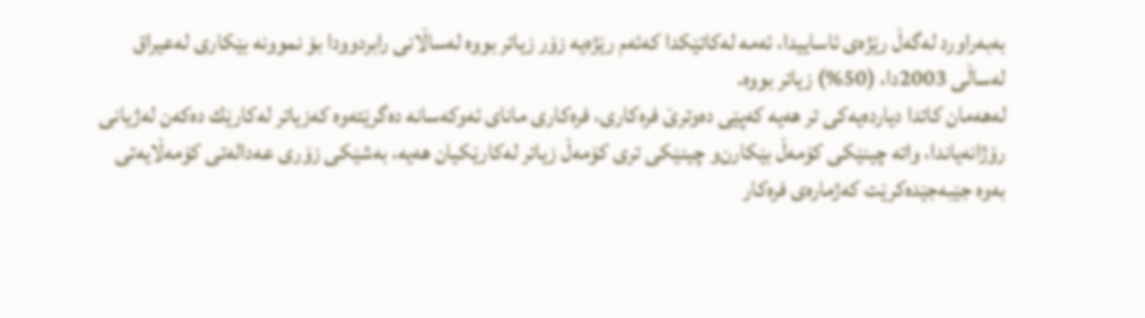به‌به‌راورد له‌گه‌ڵ رێژه‌ی‌ ئاساییدا، ئه‌مه‌ له‌كاتێكدا كه‌ئه‌م رێژه‌یه‌ زۆر زیاتر بووه‌ له‌ساڵانی‌ رابردوودا بۆ نموونه‌ بێكاری‌ له‌عیراق له‌ساڵی‌ 2003دا، (50%) زیاتر بووه‌.
له‌هه‌مان كاتدا دیارده‌یه‌كی‌ تر هه‌یه‌ كه‌پێی ده‌وترێ‌ فره‌كاری‌، فره‌كاری‌ مانای‌ ئه‌وكه‌سانه‌ ده‌گرێته‌وه‌ كه‌زیاتر له‌كارێك ده‌كه‌ن له‌ژیانی‌ رۆژانه‌یاندا، واته‌ چینێكی‌ كۆمه‌ڵ بێكارن‌و چینێكی‌ تری‌ كۆمه‌ڵ زیاتر له‌كارێكیان هه‌یه‌، به‌شێكی‌ زۆری‌ عه‌داله‌تی‌ كۆمه‌ڵایه‌تی‌ به‌وه‌ جێبه‌جێده‌كرێت كه‌ژماره‌ی‌ فره‌كار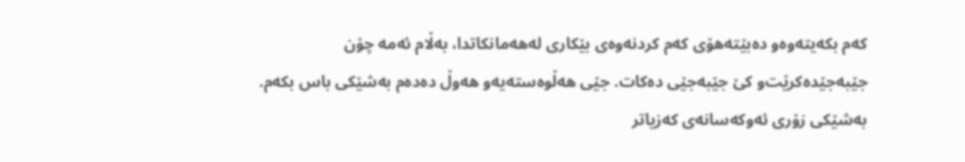كه‌م بكه‌یته‌وه‌‌و ده‌بێته‌هۆی‌ كه‌م كردنه‌وه‌ی‌ بێكاری‌ له‌هه‌مانكاتدا، به‌ڵام ئه‌مه‌ چۆن جێبه‌جێده‌كرێت‌و كێ جێبه‌جێی ده‌كات. جێی هه‌ڵوه‌سته‌یه‌و هه‌وڵ ده‌ده‌م به‌شێكی‌ باس بكه‌م.
به‌شێكی‌ زۆری‌ ئه‌وكه‌سانه‌ی‌ كه‌زیاتر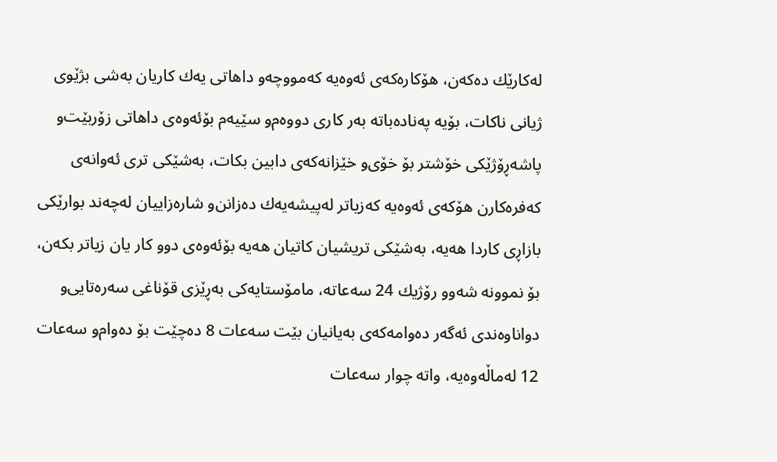له‌كارێك ده‌كه‌ن، هۆكاره‌كه‌ی‌ ئه‌وه‌یه‌ كه‌مووچه‌و داهاتی‌ یه‌ك كاریان به‌شی‌ بژێوی‌ ژیانی‌ ناكات، بۆیه‌ په‌ناده‌باته‌ به‌ر كاری‌ دووه‌م‌و سێیه‌م بۆئه‌وه‌ی‌ داهاتی‌ زۆربێت‌و پاشه‌ڕۆژێكی‌ خۆشتر بۆ خۆی‌و خێزانه‌كه‌ی‌ دابین بكات، به‌شێكی‌ تری‌ ئه‌وانه‌ی‌ كه‌فره‌كارن هۆكه‌ی‌ ئه‌وه‌یه‌ كه‌زیاتر له‌پیشه‌یه‌ك ده‌زانن‌و شاره‌زاییان له‌چه‌ند بوارێكی‌ بازاڕی‌ كاردا هه‌یه‌، به‌شێكی‌ تریشیان كاتیان هه‌یه‌ بۆئه‌وه‌ی‌ دوو كار یان زیاتر بكه‌ن، بۆ نموونه‌ شه‌وو رۆژیك 24 سه‌عاته‌، مامۆستایه‌كی‌ به‌ڕێزی‌ قۆناغی‌ سه‌ره‌تایی‌و دواناوه‌ندی‌ ئه‌گه‌ر ده‌وامه‌كه‌ی‌ به‌یانیان بێت سه‌عات 8 ده‌چێت بۆ ده‌وام‌و سه‌عات 12 له‌ماڵه‌وه‌یه‌، واته‌ چوار سه‌عات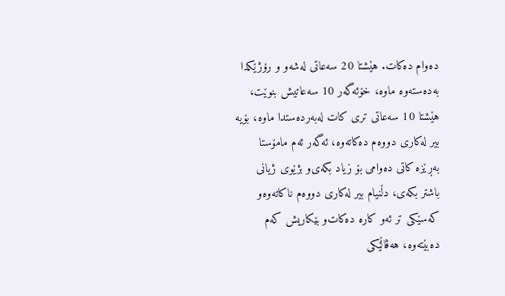ده‌وام ده‌كات. هێشتا 20 سه‌عاتی‌ له‌شه‌و و رۆژێكدا به‌ده‌سته‌وه‌ ماوه‌، خۆئه‌گه‌ر 10 سه‌عاتیش بنوێت، هێشتا 10 سه‌عاتی‌ تری‌ كات له‌به‌رده‌ستدا ماوه‌، بۆیه‌ بیر له‌كاری‌ دووه‌م ده‌كاته‌وه‌، ئه‌گه‌ر ئه‌م مامۆستا به‌ڕێزه‌ كاتی‌ ده‌وامی‌ بۆ زیاد بكه‌ی‌‌و بژێوی‌ ژیانی‌ باشتر بكه‌ی‌، دڵنیام بیر له‌كاری‌ دووه‌م ناكاته‌وه‌و كه‌سێكی‌ تر ئه‌و كاره‌ ده‌كات‌و بێكاریش كه‌م ده‌بێته‌وه‌، هه‌ڤاڵێكی‌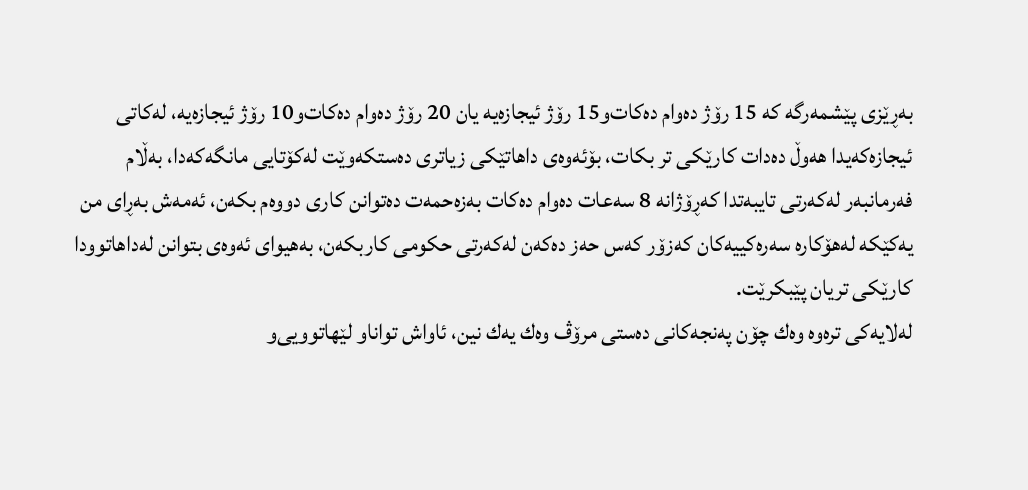به‌ڕێزی‌ پێشمه‌رگه‌ كه‌ 15 رۆژ ده‌وام ده‌كات‌و15 رۆژ ئیجازه‌یه‌ یان 20 رۆژ ده‌وام ده‌كات‌و10 رۆژ ئیجازه‌یه‌، له‌كاتی‌ ئیجازه‌كه‌یدا هه‌وڵ ده‌دات كارێكی‌ تر بكات، بۆئه‌وه‌ی‌ داهاتێكی‌ زیاتری‌ ده‌ستكه‌وێت له‌كۆتایی‌ مانگه‌كه‌دا، به‌ڵام فه‌رمانبه‌ر له‌كه‌رتی‌ تایبه‌تدا كه‌ڕۆژانه‌ 8 سه‌عات ده‌وام ده‌كات به‌زه‌حمه‌ت ده‌توانن كاری‌ دووه‌م بكه‌ن، ئه‌مه‌ش به‌ڕای‌ من یه‌كێكه‌ له‌هۆكاره‌ سه‌ره‌كییه‌كان كه‌زۆر كه‌س حه‌ز ده‌كه‌ن له‌كه‌رتی‌ حكومی‌ كاربكه‌ن، به‌هیوای‌ ئه‌وه‌ی‌ بتوانن له‌داهاتوودا كارێكی‌ تریان پێبكرێت.
له‌لایه‌كی‌ تره‌وه‌ وه‌ك چۆن په‌نجه‌كانی‌ ده‌ستی‌ مرۆڤ وه‌ك یه‌ك نین، ئاواش تواناو لێهاتوویی‌و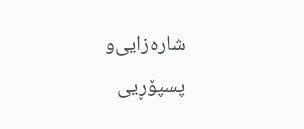شاره‌زایی‌و پسپۆڕیی‌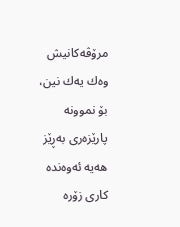مرۆڤه‌كانیش وه‌ك یه‌ك نین، بۆ نموونه‌ پارێزه‌ری‌ به‌ڕێز هه‌یه‌ ئه‌وه‌نده‌ كاری‌ زۆره‌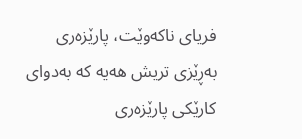فریای‌ ناكه‌وێت، پارێزه‌ری‌ به‌ڕێزی‌ تریش هه‌یه‌ كه‌ به‌دوای‌ كارێكی‌ پارێزه‌ری‌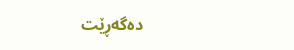ده‌گه‌ڕێت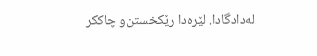له‌دادگادا. لێره‌دا رێكخستن‌و چاككر